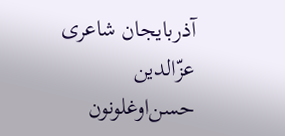آذربایجان شاعری عزّالدین حسن‌اوغلونون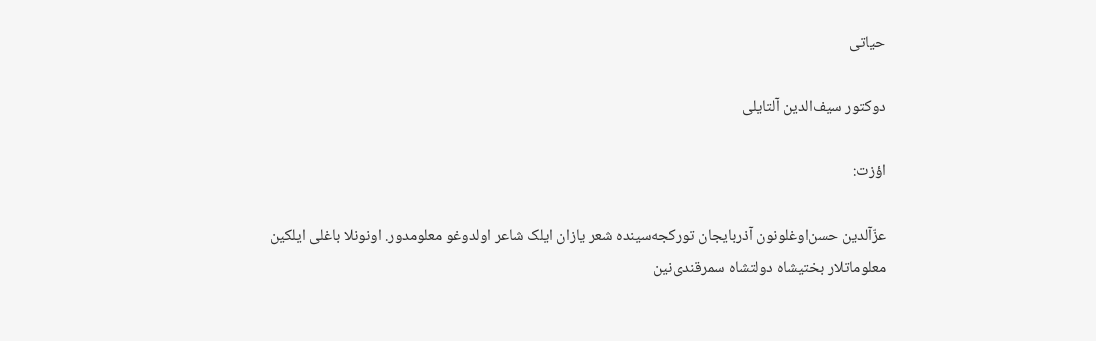حیاتی

دوکتور سیف‌الدین آلتایلی

اؤزت:

عزّآلدین حسن‌اوغلونون آذربایجان تورکجه‌سینده شعر یازان ایلک شاعر اولدوغو معلومدور. اونونلا باغلی ایلکین معلوماتلار بختیشاه دولتشاه سمرقندی‌نین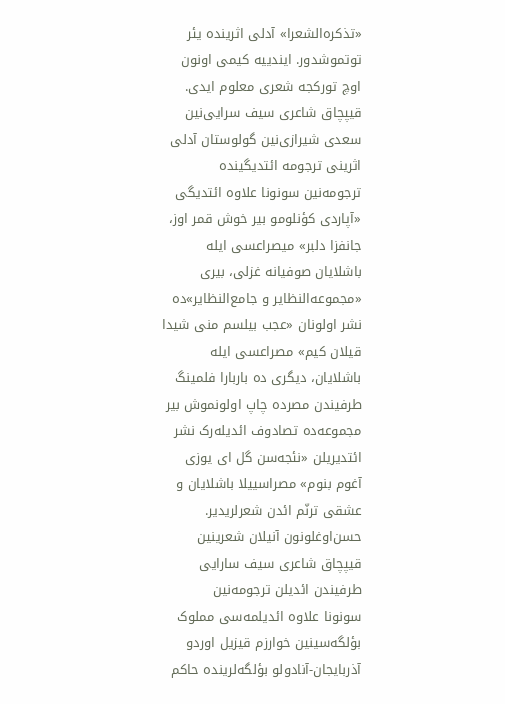«تذکره‌الشعرا» آدلی اثرینده یئر توتموشدور. ایندییه کیمی اونون اوچ تورکجه شعری معلوم ایدی. قیپچاق شاعری سیف سرایی‌نین سعدی شیرازی‌نین گولوستان آدلی اثرینی ترجومه‌ ائتدیگینده ترجومه‌نین سونونا علاوه‌ ائتدیگی «آپاردی کؤنلومو بیر خوش قمر اوز، جانفزا دلبر» میصراعسی ایله‌ باشلایان صوفیانه‌ غز‌لی، بیری «مجموعه‌‌النظایر و‌ جامع‌النظایر»ده‌ نشر اولونان «عجب بیلسم منی شیدا قیلان کیم» مصراعسی ایله‌ باشلایان، دیگری ده‌ باربارا فلمینگ طر‌فیندن مصرده‌ چاپ اولونموش بیر مجموعه‌ده تصادوف ائدیله‌ر‌ک نشر ائتدیریلن «نئجه‌سن گل ای یوزی آغوم بنوم» مصراسییلا باشلایان و‌ عشقی ترنّم ائدن شعرلریدیر. حسن‌اوغلونون آنیلان شعرینین قیپچاق شاعری سیف سارایی طر‌فیندن ائدیلن ترجومه‌نین سونونا ‌علاوه‌ ائدیلمه‌سی مملوک بؤلگه‌سینین خوارزم قیزیل اوردو آذربایجان-آنادولو بؤلگه‌لرینده‌ حاکم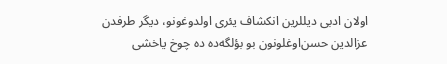اولان اد‌بی دیللرین انکشاف یئری اولدوغونو، دیگر طرفدن عزالدین حسن‌اوغلونون بو بؤلگه‌ده‌ ده‌ چوخ یاخشی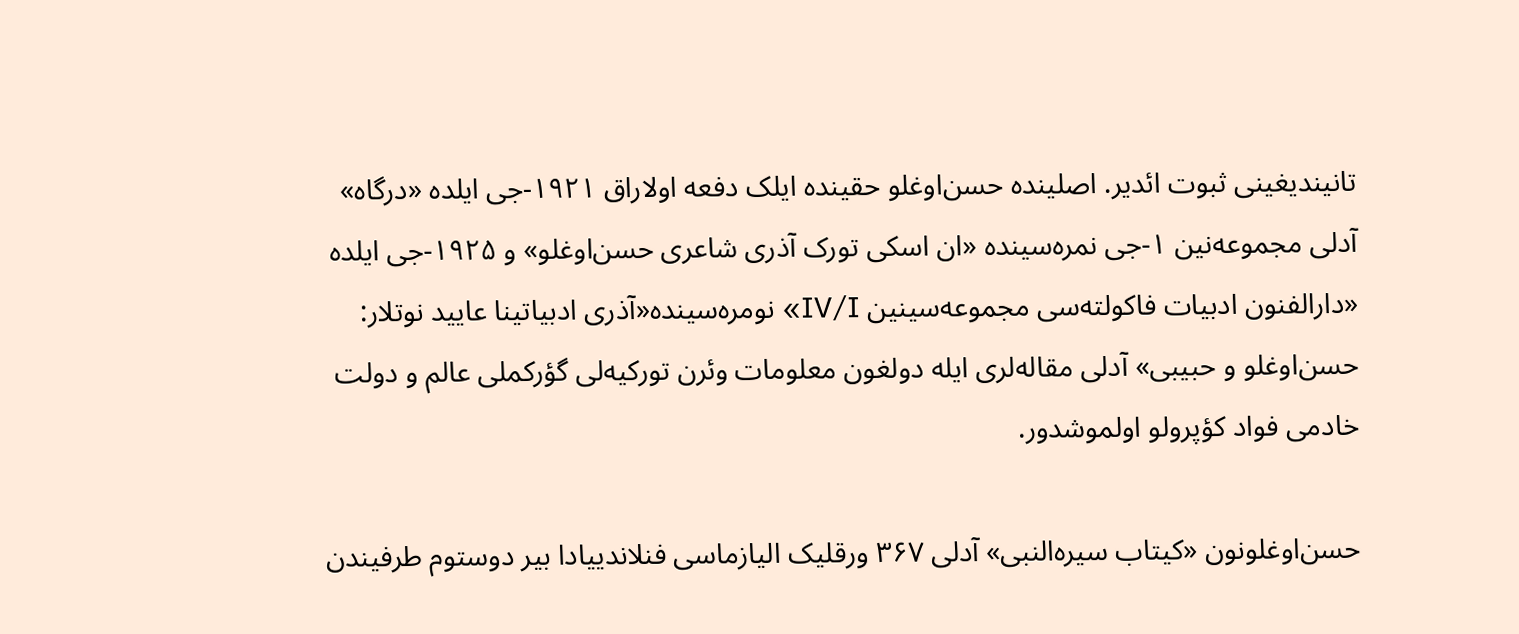تانیندیغینی ثبوت ائدیر. اصلینده‌ حسن‌اوغلو حقینده ایلک دفعه‌ اولاراق ۱۹۲۱-جی ایلده‌ «درگاه» آدلی مجموعه‌نین ۱-جی نمره‌سینده‌ «ان ا‌سکی تورک آذ‌ری شاعری حسن‌اوغلو» و ۱۹۲۵-جی ایلده‌ «دارالفنون ادبیات فاکولته‌سی مجموعه‌سینین IV/I» نومره‌سینده‌«آذری ادبیاتینا عایید نوتلار: حسن‌اوغلو و‌ حبیبی» آدلی مقاله‌لری ایله‌ دولغون معلومات وئرن تورکیه‌لی گؤرکملی عالم و دولت خاد‌می فواد کؤپرولو اولموشدور.

حسن‌اوغلونون «کیتاب سیره‌النبی» آدلی ۳۶۷ ورقلیک الیازماسی فنلاندییادا بیر دوستوم طرفیندن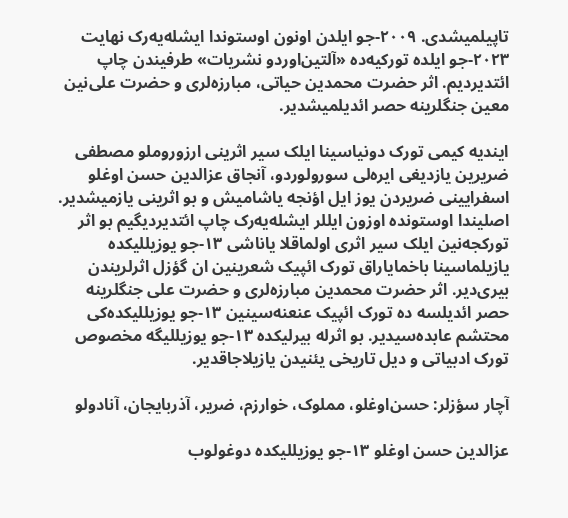تاپیلمیشدی. ۲۰۰۹-جو ایلدن اونون اوستوندا ایشله‌یه‌رک نهایت ۲۰۲۳-جو ایلده تورکیه‌ده «آلتین‌اوردو نشریات» طرفیندن چاپ ائتدیردیم. اثر حضرت محمدین حیاتی، مبارزه‌لری و حضرت علی‌نین معین جنگلرینه حصر ائدیلمیشدیر.

ایندیه کیمی تورک دونیاسینا ایلک سیر اثرینی ارزوروملو مصطفی ضریرین یازدیغی ایره‌لی سورولوردو، آنجاق عزالدین حسن اوغلو اسفرایینی ضریردن یوز ایل اؤنجه یاشامیش و بو اثرینی یازمیشدیر. اصلیندا اوستونده اوزون ایللر ایشله‌یه‌رک چاپ ائتدیردیگیم بو اثر تورکجه‌نین ایلک سیر اثری اولماقلا یاناشی ۱۳-جو یوزیللیکده یازیلماسینا باخمایاراق تورک ائپیک شعرینین ان گؤزل اثرلریندن بیری‌دیر. اثر حضرت محمدین مبارزه‌لری و حضرت علی جنگلرینه حصر ائدیلسه ده تورک ائپیک عنعنه‌سینین ۱۳-جو یوزیللیکده‌کی محتشم عابده‌سیدیر. بو اثرله بیرلیکده ۱۳-جو یوزیللیگه مخصوص تورک ادبیاتی و دیل تاریخی یئنیدن یازیلاجاقدیر.

آچار سؤزلر: حسن‌اوغلو، مملوک، خوارزم، ضریر، آذربایجان، آنادولو

عزالدین حسن اوغلو ۱۳-جو یوزیللیکده دوغولوب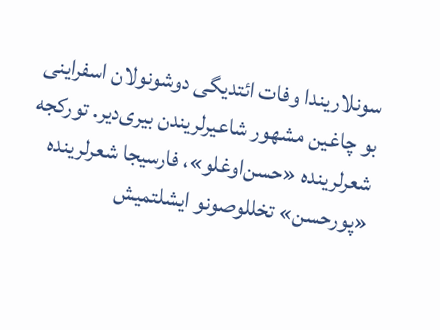سونلاریندا وفات ائتدیگی دوشونولان اسفراینی بو چاغین مشهور شاعیرلریندن بیری‌دیر. تورکجه شعرلرینده «حسن‌اوغلو»، فارسیجا شعرلرینده «پورحسن» تخللوصونو ایشلتمیش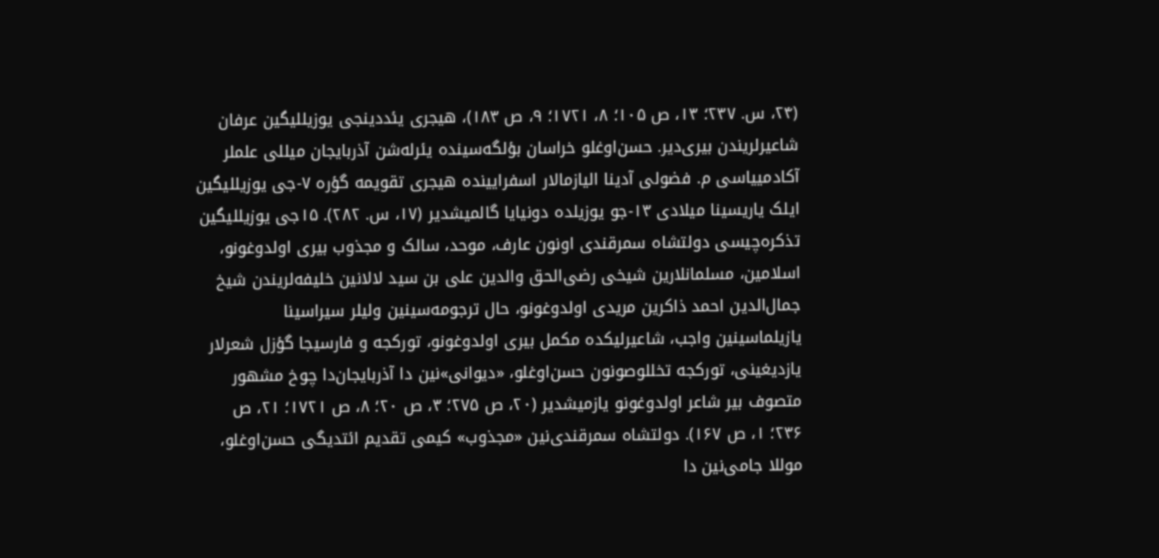(۲۴، س. ۲۳۷؛ ۱۳، ص ۱۰۵؛ ۸، ۱۷۲۱؛ ۹، ص ۱۸۳)، هیجری یئددینجی یوزیللیگین عرفان شاعیرلریندن بیری‌دیر. حسن‌اوغلو خراسان بؤلگه‌سینده یئرله‌شن آذربایجان میللی علملر آکادمییاسی م. فضولی آدینا الیازمالار اسفرایینده هیجری تقویمه گؤره ۷-جی یوزیللیگین ایلک یاریسینا میلادی ۱۳-جو یوزیلده دونیایا گالمیشدیر (۱۷، س. ۲۸۲). ۱۵جی یوزیللیگین تذکره‌چیسی دولتشاه سمرقندی اونون عارف، موحد، سالک و مجذوب بیری اولدوغونو، اسلامین، مسلمانلارین شیخی رضی‌الحق والدین علی بن سید لالانین خلیفه‌لریندن شیخ جمال‌الدین احمد ذاکرین مریدی اولدوغونو، حال ترجومه‌سینین ولیلر سیراسینا یازیلماسینین واجب، شاعیرلیکده مکمل بیری اولدوغونو، تورکجه و فارسیجا گؤزل شعرلار یازدیغینی، تورکجه تخللوصونون حسن‌اوغلو، «دیوانی»نین دا آذربایجان‌دا چوخ مشهور متصوف بیر شاعر اولدوغونو یازمیشدیر (۲۰، ص ۲۷۵؛ ۳، ص ۲۰؛ ۸، ص ۱۷۲۱؛ ۲۱، ص ۲۳۶؛ ۱، ص ۱۶۷). دولتشاه سمرقندی‌نین «مجذوب» کیمی تقدیم ائتدیگی حسن‌اوغلو، موللا جامی‌نین دا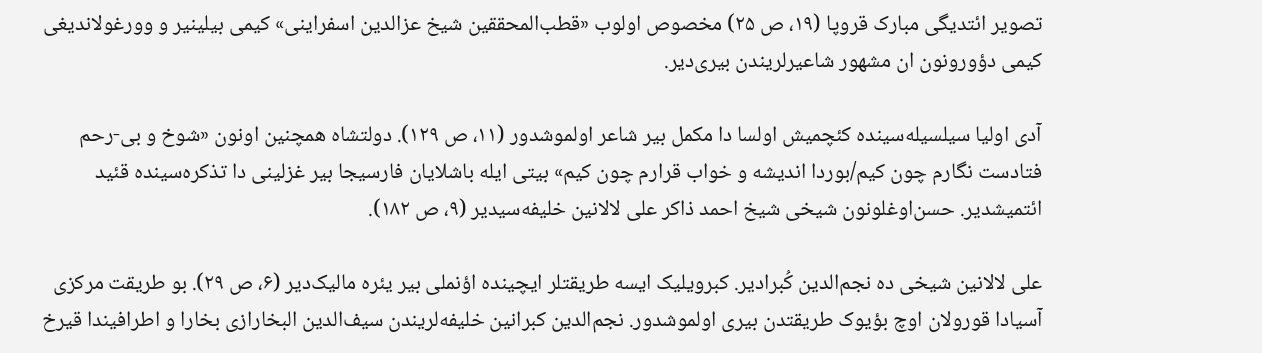تصویر ائتدیگی مبارک قروپا (۱۹، ص ۲۵) مخصوص اولوب «قطب‌المحققین شیخ عزالدین اسفراینی» کیمی بیلینیر و وورغولاندیغی کیمی دؤورونون ان مشهور شاعیرلریندن بیری‌دیر.

آدی اولیا سیلسیله‌سینده کئچمیش اولسا دا مکمل بیر شاعر اولموشدور (۱۱، ص ۱۲۹). دولتشاه همچنین اونون «شوخ و بی-رحم فتادست نگار‌م چون کیم/بوردا اندیشه و خواب قرار‌م چون کیم» بیتی ایله باشلایان فارسیجا بیر غزلینی دا تذکره‌سینده قئید ائتمیشدیر. حسن‌اوغلونون شیخی شیخ احمد ذاکر علی لالانین خلیفه‌سیدیر (۹، ص ۱۸۲).

علی لالانین شیخی ده نجم‌الدین کُبرادیر. کبرویلیک ایسه طریقتلر ایچینده اؤنملی بیر یئره مالیک‌دیر (۶، ص ۲۹). بو طریقت مرکزی آسیادا قورولان اوچ بؤیوک طریقتدن بیری اولموشدور. نجم‌الدین کبرانین خلیفه‌لریندن سیف‌الدین البخارازی بخارا و اطرافیندا قیرخ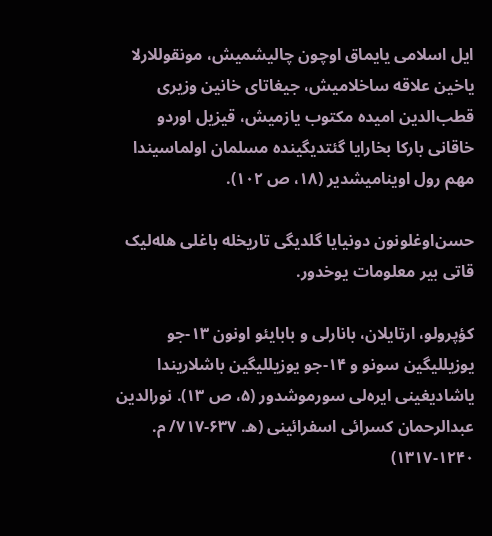ایل اسلامی یایماق اوچون چالیشمیش، مونقوللارلا یاخین علاقه ساخلامیش، جیغاتای خانین وزیری قطب‌الدین امیده مکتوب یازمیش، قیزیل اوردو خاقانی بارکا بخارایا گئتدیگینده مسلمان اولماسیندا مهم رول اوینامیشدیر (۱۸، ص ۱۰۲).

حسن‌اوغلونون دونیایا گلدیگی تاریخله باغلی هله‌لیک قاتی بیر معلومات یوخدور.

کؤپرولو، ارتایلان، بانارلی و بابایئو اونون ۱۳-جو یوزیللیگین سونو و ۱۴-جو یوزیللیگین باشلاریندا یاشادیغینی ایره‌لی سورموشدور (۵، ص ۱۳). نورالدین عبدالرحمان کسرائی اسفرائینی (ه. ۶۳۷-۷۱۷/ م. ۱۲۴۰-۱۳۱۷)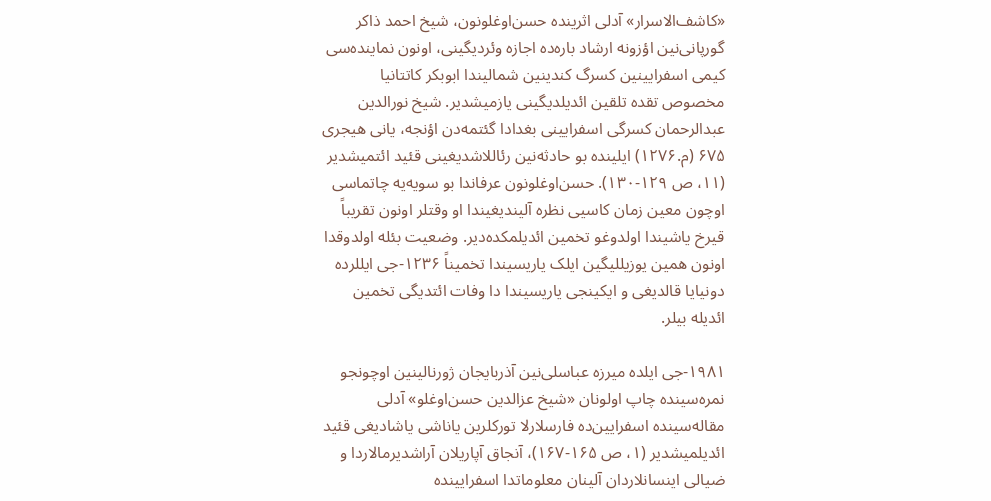«کاشف‌الاسرار» آدلی اثرینده حسن‌اوغلونون، شیخ احمد ذاکر گورپانی‌نین اؤزونه ارشاد باره‌ده اجازه وئردیگینی، اونون نماینده‌سی کیمی اسفرایینین کسرگ کندینین شمالیندا ابوبکر کاتتانیا مخصوص تقده تلقین ائدیلدیگینی یازمیشدیر. شیخ نورالدین عبدالرحمان کسرگی اسفرایینی بغدادا گئتمه‌دن اؤنجه، یانی هیجری ۶۷۵ (م.۱۲۷۶) ایلینده بو حادثه‌نین رئاللاشدیغینی قئید ائتمیشدیر (۱۱، ص ۱۲۹-۱۳۰). حسن‌اوغلونون عرفاندا بو سویه‌یه چاتماسی اوچون معین زمان کاسیی نظره آلیندیغیندا او وقتلر اونون تقریباً قیرخ یاشیندا اولدوغو تخمین ائدیلمکده‌دیر. وضعیت بئله اولدوقدا اونون همین یوزیللیگین ایلک یاریسیندا تخمیناً ۱۲۳۶-جی ایللرده دونیایا قالدیغی و ایکینجی یاریسیندا دا وفات ائتدیگی تخمین ائدیله بیلر.

۱۹۸۱-جی ایلده‌ میرزه‌ عباسلی‌نین آذربایجان ژورنالینین اوچونجو نمره‌سینده‌ چاپ اولونان «شیخ عزالدین حسن‌اوغلو» آدلی مقاله‌سینده‌ اسفرایین‌ده‌ فارسلارلا تورکلرین یاناشی یاشادیغی قئید ائدیلمیشدیر (۱، ص ۱۶۵-۱۶۷)، آنجاق آپاریلان آراشدیرمالاردا و ضیالی اینسانلاردان آلینان معلوماتدا اسفرایینده‌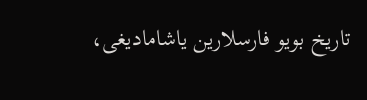تاریخ بویو فارسلارین یاشامادیغی،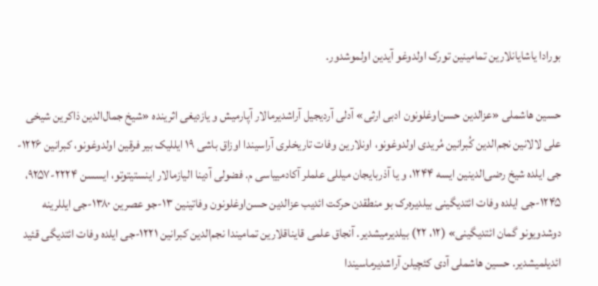بورادا یاشایانلارین تمامینین تورک اولدوغو آیدین اولموشدور.

حسین ها‌شملی «عزالدین حسن‌اوغلونون ادبی ارثی» آدلی آردیجیل آراشدیرمالار آپارمیش و یازدیغی اثرینده «شیخ جمال‌الدین ذاکرین شیخی علی لالانین نجم‌الدین کُبرانین مُریدی اولدوغونو، اونلارین و‌فات تاریخلری آراسیندا اوزاق باشی ۱۹ ایللیک بیر فرقین اولدوغونو، کبرانین ۱۲۲۶-جی ایلده‌ شیخ رضی‌الدینین ایسه‌ ۱۲۴۴، و یا آذربایجان میللی علملر آکاد‌مییاسی م. فضولی آدینا الیازمالار اینستیتوتو، ایسسن ۲۲۲۴-۹۲۵۷، ۱۲۴۵-جی ایلده‌ وفات ائتدیگینی بیلدیره‌رک بو منطقدن حرکت ائدیب عزالدین حسن‌اوغلونون و‌فاتینین ۱۳-جو عصرین ۱۳۸۰-جی ایللرینه‌ دوشدویونو گمان ائتدیگینی» (۱۲، ۲۲) بیلدیرمیشدیر. آنجاق علمی قایناقلارین تمامیندا نجم‌الدین کبرانین ۱۲۲۱-جی ایلده‌ و‌فات ائتدیگی قئید ائدیلمیشدیر. حسین هاشملی آدی کئچیلن آراشدیرماسیندا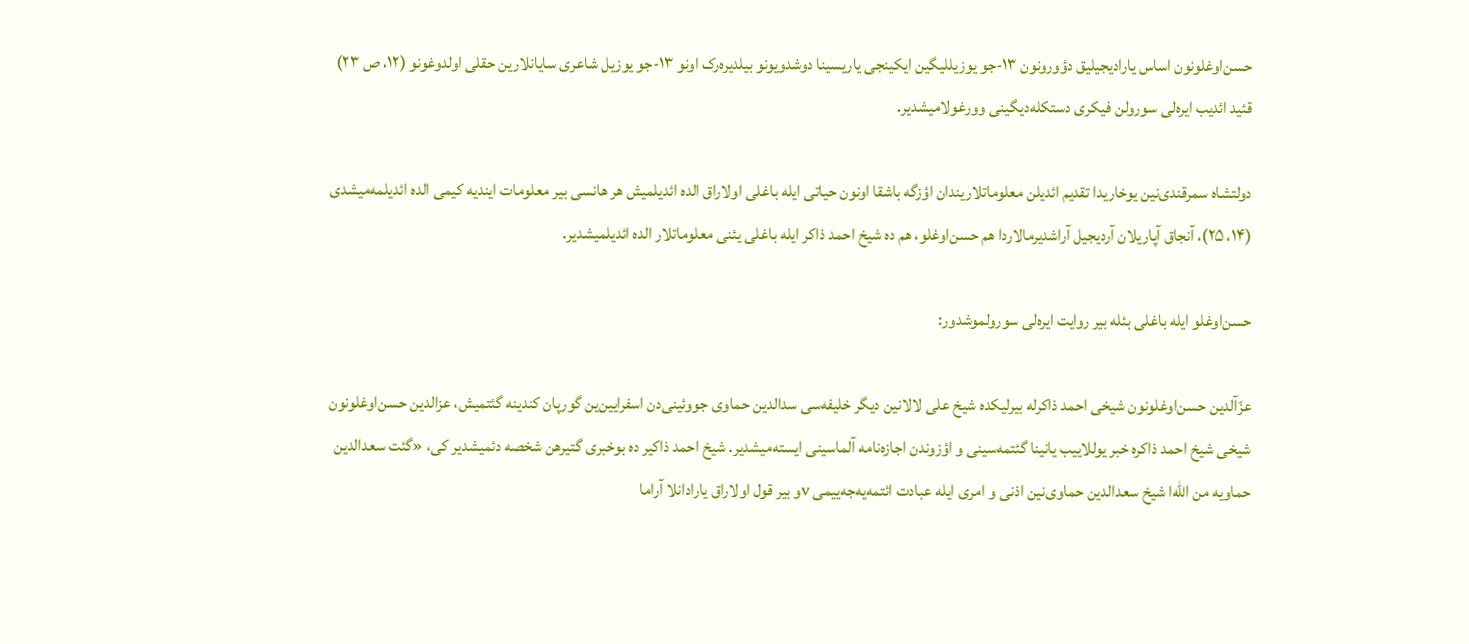حسن‌اوغلونون اساس یارادیجیلیق دؤورونون ۱۳-جو یوزیللیگین ایکینجی یاریسینا دوشدویونو بیلدیره‌رک اونو ۱۳-جو یوزیل شاعری سایانلارین حقلی اولدوغونو (۱۲، ص ۲۳) قئید ائدیب ایره‌لی سورولن فیکری دستکله‌دیگینی وورغولامیشدیر.

دولتشاه سمرقندی‌نین یوخاریدا تقدیم ائدیلن معلوماتلاریندان اؤزگه باشقا اونون حیاتی ایله‌ باغلی اولاراق الده ائدیلمیش هر هانسی بیر معلومات ایندیه کیمی الده ائدیلمه‌میشدی (۱۴، ۲۵)، آنجاق آپاریلان آردیجیل آراشدیرمالاردا هم حسن‌اوغلو، هم ده‌ شیخ احمد ذاکر ایله‌ باغلی یئنی معلوماتلار الده ائدیلمیشدیر.

حسن‌اوغلو ایله‌ باغلی بئله‌ بیر روایت ایره‌لی سورولموشدور:

عزّآلدین حسن‌اوغلونون شیخی احمد ذاکرله بیرلیکده شیخ علی لالانین دیگر خلیفه‌سی سدالدین حماوی جووئینی‌دن اسفرایین‌ین گورپان کندینه‌ گئتمیش، عزالدین حسن‌اوغلونون شیخی شیخ احمد ذاکره‌ خبر یوللاییب یانینا گئتمه‌سینی و‌ اؤزوند‌ن اجازه‌نامه‌ آلماسینی ایسته‌میشدیر. شیخ احمد ذاکیر ده‌ بوخبری گتیرهن شخصه‌ دئمیشدیر کی، «گئت سعد‌الدین حماویه‌ من الله‌ا شیخ سعدالدین حماوی‌نین اذنی و‌ امری ایله‌ عباد‌ت ائتمه‌یه‌جه‌ییمی vو‌ بیر قول اولاراق یارادانلا آراما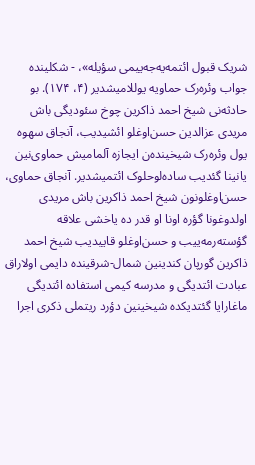شریک قبول ائتمه‌یه‌جه‌ییمی سؤیله»، - شکلینده جواب وئره‌رک حماویه‌ یوللامیشدیر (۴، ۱۷۴). بو حادثه‌نی شیخ احمد ذاکرین چوخ سئودیگی باش مریدی عزالدین حسن‌اوغلو ائشیدیب، آنجاق سهوه‌ یول وئره‌رک شیخینده‌ن ایجازه‌ آلمامیش حماوی‌نین یانینا گئدیب ساده‌لوحلوک ائتمیشدیر. آنجاق حماوی، حسن‌اوغلونون شیخ احمد ذاکرین باش مریدی اولدوغونا گؤره‌ اونا او قدر ده‌ یاخشی علاقه‌ گؤسته‌رمه‌ییب و حسن‌اوغلو قاییدیب شیخ احمد ذاکرین گورپان کندینین شمال-شرقینده دایمی اولاراق عباد‌ت ائتدیگی و‌ مدر‌سه‌ کیمی استفاده‌ ائتدیگی ماغارایا گئتدیکده‌ شیخینین دؤرد ریتملی ذکری اجرا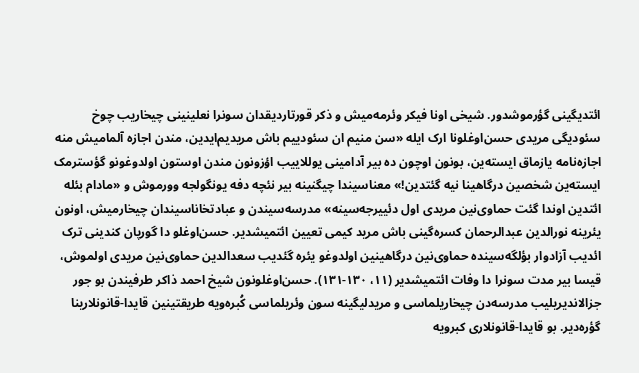ائتدیگینی گؤرموشدور. شیخی اونا فیکر وئرمه‌میش و ذکر قورتاردیقدان سونرا نعلینینی چیخاریب چوخ سئودیگی مریدی حسن‌اوغلونا ارک ایله‌ «سن منیم ان سئودییم باش مریدیم‌ایدین، مندن اجازه‌ آلمامیش منه‌ اجازه‌نامه‌ یازماق ایسته‌ین، بونون اوچون ده‌ بیر آدامینی یوللاییب اؤزونون مند‌ن اوستون اولدوغونو گؤسترمک ایسته‌ین شخصین د‌رگاهینا نیه‌ گئتدین!» معناسیندا چیگنینه‌ بیر نئچه‌ د‌فه‌ یونگولجه‌ وورموش و «مادام بئله‌ ائتدین اوندا گئت حماوی‌نین مریدی اول دئییرجه‌سینه‌» مدرسه‌سیندن و‌ عباد‌تخاناسیندان چیخارمیش، اونون یئرینه‌ نورالدین عبدالرحمان کسره‌گینی باش مرید کیمی تعیین ائتمیشدیر. حسن‌اوغلو دا گورپان کندینی ترک ائدیب آزادوار بؤلگه‌سینده‌ حماوی‌نین د‌رگاهینین اولدوغو یئره‌ گئدیب سعدالدین حماوی‌نین مریدی اولموش، قیسا بیر مدت سونرا دا و‌فات ائتمیشدیر (۱۱، ۱۳۰-۱۳۱). حسن‌اوغلونون شیخ احمد ذاکر طر‌فیندن بو جور جزالاندیریلیب مدرسه‌د‌ن چیخاریلماسی و مریدلیگینه‌ سون وئریلماسی کُبره‌ویه‌ طر‌یقتینین قایدا-قانونلارینا گؤره‌دیر. بو قایدا-قانونلاری کبرویه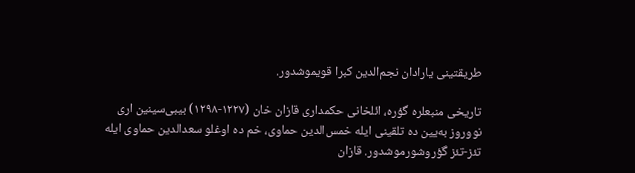طریقتینی یارادان نجم‌الدین کبرا قویموشدور.

تاریخی منبعلره‌ گؤره‌، ائلخانی حکمداری قازان خان (۱۲۲۷-۱۲۹۸) بیبی‌سینین اری نووروز به‌یین ده تلقینی ایله‌ خمس‌الدین حماوی، خم ده اوغلو سعدالدین حماوی ایله‌ تئز-تئز گؤروشورموشدور. قازان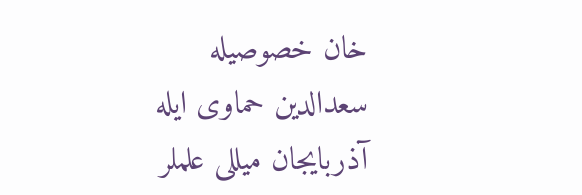خان خصوصیله‌ سعدالدین حماوی ایله‌ آذربایجان میللی علملر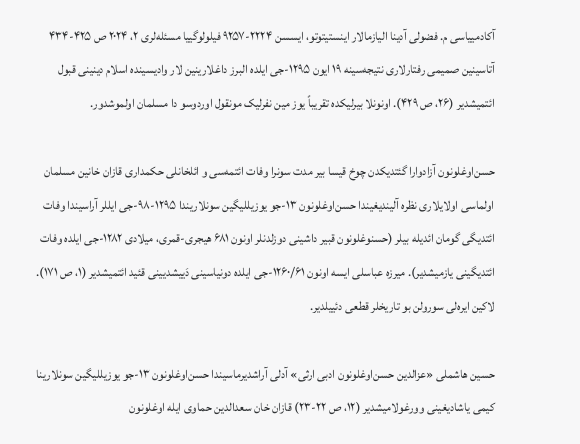آکادمییاسی م. فضولی آدینا الیازمالار اینستیتوتو، ایسسن ۲۲۲۴-۹۲۵۷ فیلولوگییا مسئله‌لری ۲، ۲۰۲۴ ص ۴۲۵-۴۳۴ آتاسینین صمیمی ر‌فتارلاری نتیجه‌سینه ۱۹ ایون ۱۲۹۵-جی ایلده‌ البرز داغلارینین لار وادیسینده‌ اسلام دینینی قبول ائتمیشدیر (۲۶، ص ۴۲۹). اونونلا بیرلیکده تقریباً یوز مین نفرلیک مونقول اوردوسو دا مسلمان اولموشدور.

حسن‌اوغلونون آزادوارا گئتدیکدن چوخ قیسا بیر مدت سونرا و‌فات ائتمه‌سی و ائلخانلی حکمداری قازان خانین مسلمان اولماسی اولایلاری نظره‌ آلیندیغیندا حسن‌اوغلونون ۱۳-جو یوزیللیگین سونلاریندا ۱۲۹۵-۹۸-جی ایللر آراسیندا وفات ائتدیگی گومان ائدیله‌ بیلر (حسنوغلونون قبیر داشینی دوزلد‌نلر اونون ۶۸۱ هیجری-قمری، میلادی ۱۲۸۲-جی ایلده‌ و‌فات ائتدیگینی یازمیشدیر). میرزه‌ عباسلی ایسه‌ اونون ۱۲۶۰/۶۱-جی ایلده‌ دونیاسینی دَییشدیینی قئید ائتمیشدیر (۱، ص ۱۷۱). لاکین ایره‌لی سورولن بو تاریخلر قطعی دئییلدیر.

حسین هاشملی «عزالدین حسن‌اوغلونون ادبی ارثی» آدلی آراشدیرماسیندا حسن‌اوغلونون ۱۳-جو یوزیللیگین سونلارینا کیمی یاشادیغینی وورغولامیشدیر (۱۲، ص ۲۲-۲۳) قازان خان سعدالدین حماوی ایله‌ اوغلونون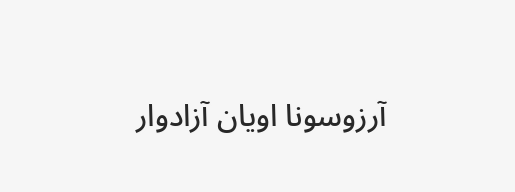آرزوسونا اویان آزادوار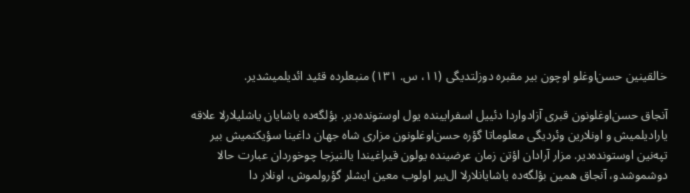خالقینین حسن‌اوغلو اوچون بیر ‌مقبره‌ دوزلتدیگی (۱۱، س. ۱۳۱) منبعلرده قئید ائدیلمیشدیر.

آنجاق حسن‌اوغلونون قبری آزادواردا دئییل اسفرایینده‌ یول اوستونده‌دیر. بؤلگه‌ده‌ یاشایان یاشلیلارلا علاقه یارادیلمیش و اونلارین وئردیگی معلوماتا گؤره‌ حسن‌اوغلونون مزاری شاه جهان داغینا سؤیکنمیش بیر تپه‌نین اوستونده‌دیر. مزار آرادان اؤتن زمان عرضینده یولون قیراغیندا یالنیزجا چوخوردان عبارت حالا دوشموشدو، آنجاق همین بؤلگه‌ده‌ یاشایانلارلا ال‌بیر اولوب معین ایشلر گؤرولموش، اونلار دا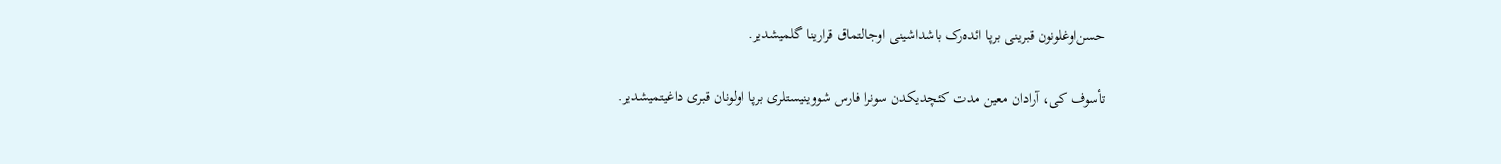حسن‌اوغلونون قبرینی برپا ائده‌رک باشداشینی اوجالتماق قرارینا گلمیشدیر.

تأسوف کی، آرادان معین مدت کئچدیکدن سونرا فارس شووینیستلری برپا اولونان قبری داغیتمیشدیر.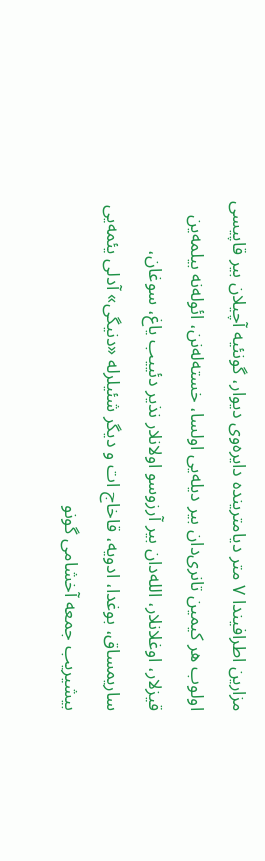مزارین اطرافیندا ۷ متر دیامترینده‌ دایره‌‌وی دیوار، گونئیه‌ آچیلان بیر قاپیسی اولوب هر کیمین تانری‌دان بیر دیله‌یی اولسا، خسته‌له‌نن، ائوله‌نه‌ بیلمه‌ین قیزلار، اوغلانلار، الله‌دان بیر آرزوسو اولانلار نذیر دئییب یاغ، سوغان، ساریمساق، بوغدا، ادویه‌، قاخاج ات و دیگر شئیلرله‌ «د‌نیگی» آدلی یئمه‌یی بیشیریب جمعه‌ آخشامی گونو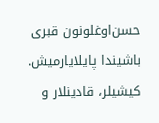حسن‌اوغلونون قبری باشیندا پایلایارمیش. کیشیلر، قادینلار و‌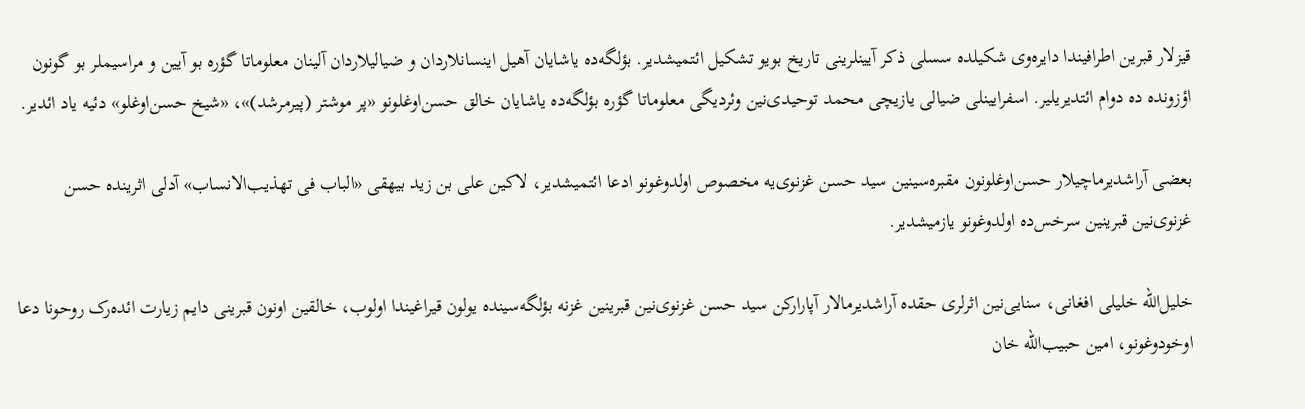قیزلار قبرین اطرافیندا دایره‌وی شکیلده‌ سسلی ذکر آیینلرینی تاریخ بویو تشکیل ائتمیشدیر. بؤلگه‌ده‌ یاشایان آهیل اینسانلاردان و‌ ضیالیلاردان آلینان معلوماتا گؤره‌ بو آیین و مراسیملر بو گونون اؤزونده ده دوام ائتدیریلیر. اسفرایینلی ضیالی یازیچی محمد توحیدی‌نین وئردیگی معلوماتا گؤره‌ بؤلگه‌ده‌ یاشایان خالق حسن‌اوغلونو «پر موشتر (پیرمرشد)»، «شیخ حسن‌اوغلو» دئیه‌ یاد ائدیر.

بعضی آراشدیرماچیلار حسن‌اوغلونون مقبره‌سینین سید حسن غزنوی‌یه‌ مخصوص اولدوغونو ادعا ائتمیشدیر، لاکین علی بن زید بیهقی «الباب فی تهذیب‌الانساب» آدلی اثرینده‌ حسن غزنوی‌نین قبرینین سرخس‌ده اولدوغونو یازمیشدیر.

خلیل‌الله خلیلی افغانی، سنایی‌نین اثرلری حقده آراشدیرمالار آپارارکن سید حسن غزنوی‌نین قبرینین غزنه‌ بؤلگه‌سینده‌ یولون قیراغیندا اولوب، خالقین اونون قبرینی دایم زیارت ائده‌رک روحونا دعا اوخودوغونو، امین حبیب‌الله خان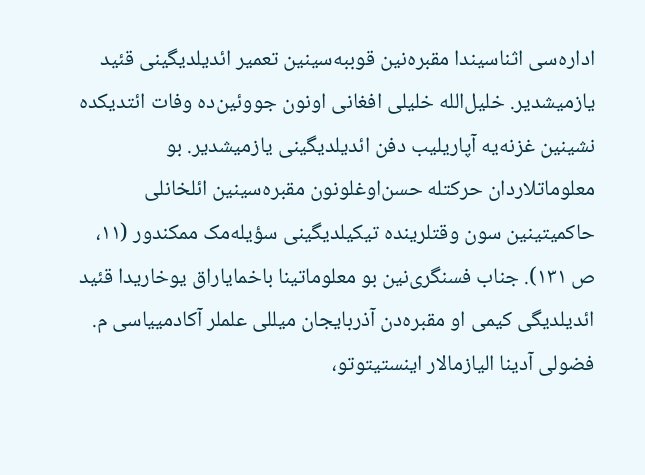اداره‌سی اثناسیندا مقبره‌نین قوببه‌سینین تعمیر ائدیلدیگینی قئید یازمیشدیر. خلیل‌الله خلیلی افغانی اونون جووئین‌ده‌ وفات ائتدیکده نشینین غزنه‌یه‌ آپاریلیب دفن ائدیلدیگینی یازمیشدیر. بو معلوماتلاردان حرکتله‌ حسن‌اوغلونون مقبره‌سینین ائلخانلی حاکمیتینین سون وقتلرینده تیکیلدیگینی سؤیله‌مک ممکندور (۱۱، ص ۱۳۱). جناب فسنگری‌نین بو معلوماتینا باخمایاراق یوخاریدا قئید ائدیلدیگی کیمی او مقبر‌ه‌دن آذربایجان میللی علملر آکاد‌مییاسی م. فضولی آدینا الیازمالار اینستیتوتو،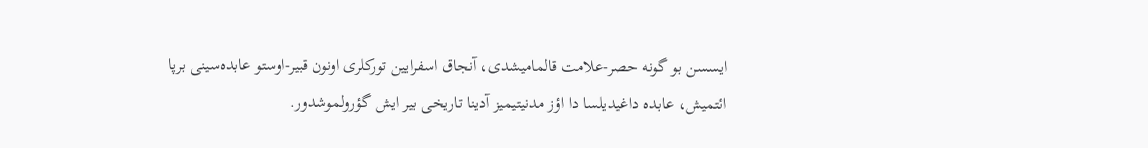ایسسن بو گونه‌ حصر-علامت قالمامیشدی، آنجاق اسفرایین تورکلری اونون قبیر-اوستو عابده‌سینی برپا ائتمیش، عابده داغیدیلسا دا اؤز مد‌نیتیمیز آدینا تاریخی بیر ایش گؤرولموشدور.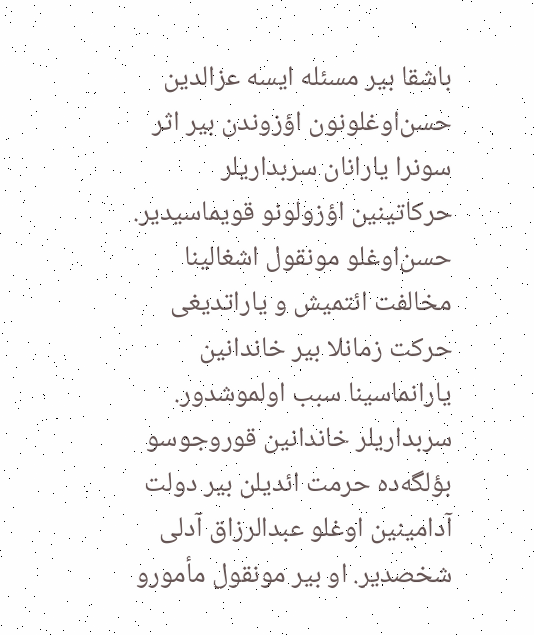باشقا بیر مسئله‌ ایسه‌ عزالدین حسن‌اوغلونون اؤزوندن بیر اثر سونرا یارانان سربداریلر حر‌کاتینین اؤزولونو قویماسیدیر. حسن‌اوغلو مونقول اشغالینا مخالفت ائتمیش و یاراتدیغی حرکت زمانلا بیر خاندانین یارانماسینا سبب اولموشدور. سربداریلر خاندانین قوروجوسو بؤلگه‌ده‌ حرمت ائدیلن بیر دولت آدامینین اوغلو عبدالرزاق آدلی شخصدیر. او بیر مونقول مأمورو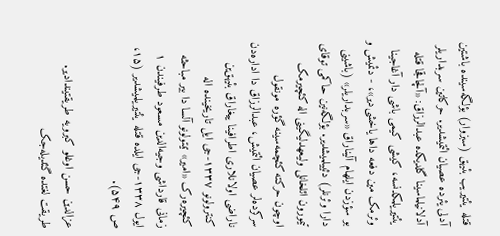قتله‌ یئتیریب بئیهق (سبز‌وار) بؤلگه‌سینده‌ باشتین آدلی یئرده‌ عصیان ائتمیشدیر. حر‌کاتین سربداریلر آدلانیلماسینا گلدیکده عبدالرزاق: «آلچاقجا قتله‌ یئتیریلمکد‌نسه‌، کیشی کیمی باشی دار آغاجینا وئرمک مین د‌فعه‌ داها یاخشی‌دیر»، - دئمیش و بو سؤزدن ایلهام آلیناراق «سربداریلر» (باشینی دارا وئر‌نلر) دئییلمیشدیر. بؤلگه‌نین حاکمی توقای تیمورون ائلخانلی و‌لیعهدلیگینی اله‌ کئچیرمک اوچون حرکته‌ کئچمه‌سینه‌ گؤره‌ مونقول سرکرده‌لر عصیان ائتمیش، عبدالرزاق دا اداره‌د‌ن ناراضی اولانلاری اطرافینا ییغاراق بئیهق‌ین کنترولونو ۱۳۳۷-جی ایل تاریخینده‌ ا‌له‌ کئچیره‌رک «امیر» تیتولونو آلسا دا بیر مباحثه‌ زمانی قارداشی وجیه‌الدین مسعود طر‌فیندن ۱ ایول ۱۳۳۸-جی ایلده قتله‌ یئتیریلمیشدیر (۱۵، ص ۵۴۹).

عزالدین حسن اوغلو کبرویه طریقتیندادیر. طریقت لغتده گئدیله‌جک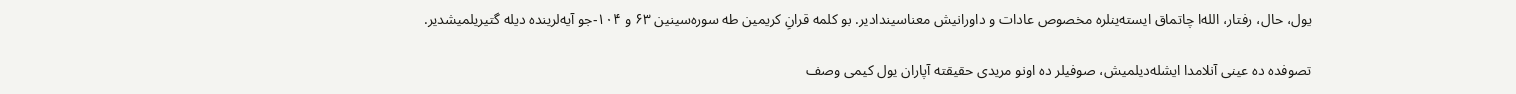یول، حال، رفتار، الله‌ا چاتماق ایسته‌ینلره مخصوص عادات و داورانیش معناسیندادیر. بو کلمه قرانِ کریمین طه سوره‌سینین ۶۳ و ۱۰۴-جو آیه‌لرینده دیله گتیریلمیشدیر.

تصوفده ده عینی آنلامدا ایشله‌دیلمیش، صوفیلر ده اونو مریدی حقیقته آپاران یول کیمی وصف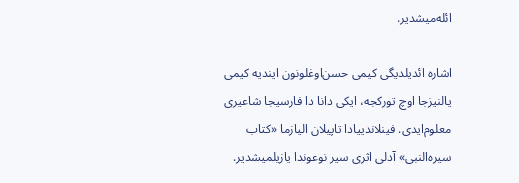ائله‌میشدیر.

اشاره ائدیلدیگی کیمی حسن‌اوغلونون ایندیه کیمی یالنیزجا اوچ تورکجه، ایکی دانا دا فارسیجا شاعیری معلوم‌ایدی. فینلاندییادا تاپیلان الیازما «کتاب سیره‌النبی» آدلی اثری سیر نوعوندا یازیلمیشدیر.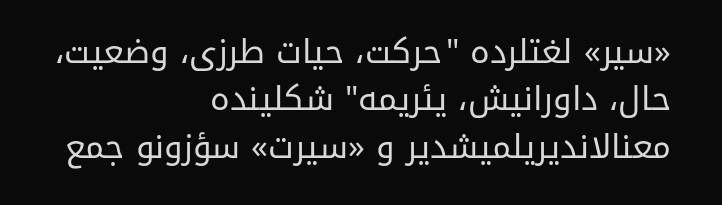«سیر» لغتلرده "حرکت، حیات طرزی، وضعیت، حال، داورانیش، یئریمه" شکلینده معنالاندیریلمیشدیر و «سیرت» سؤزونو جمع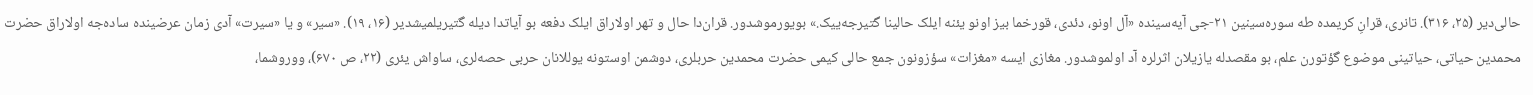حالی‌دیر (۲۵، ۳۱۶). تانری، قرانِ کریمده طه سوره‌سینین ۲۱-جی آیه‌سینده‌ «آل اونو، دئدی، قورخما بیز اونو یئنه ایلک حالینا گتیرجه‌ییک.» بویورموشدور. قران‌دا حال و تهر اولاراق ایلک دفعه بو آیاتدا دیله گتیریلمیشدیر (۱۶، ۱۹). «سیر» و یا «سیرت» آدی زمان عرضینده ساده‌جه اولاراق حضرت محمدین حیاتی، حیاتینی موضوع گؤتورن علم، بو مقصدله یازیلان اثرلره آد اولموشدور. مغازی ایسه «مغزات» سؤزونون جمع حالی کیمی حضرت محمدین حربلری، دوشمن اوستونه یوللانان حربی حصه‌لری، ساواش یئری (۲۲، ص ۶۷۰)، ووروشما،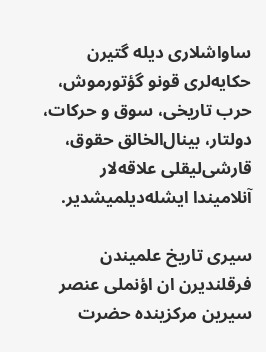ساواشلاری دیله گتیرن حکایه‌لری قونو گؤتورموش، حرب تاریخی، سوق و حرکات، دولتار، بینال‌الخالق حقوق، قارشی‌لیقلی علاقه‌لار آنلامیندا ایشله‌دیلمیشدیر.

سیری تاریخ علمیندن فرقلندیرن ان اؤنملی عنصر سیرین مرکزینده حضرت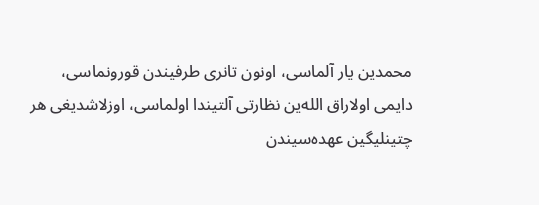محمدین یار آلماسی، اونون تانری طرفیندن قورونماسی، دایمی اولاراق الله‌ین نظارتی آلتیندا اولماسی، اوزلاشدیغی هر چتینلیگین عهده‌سیندن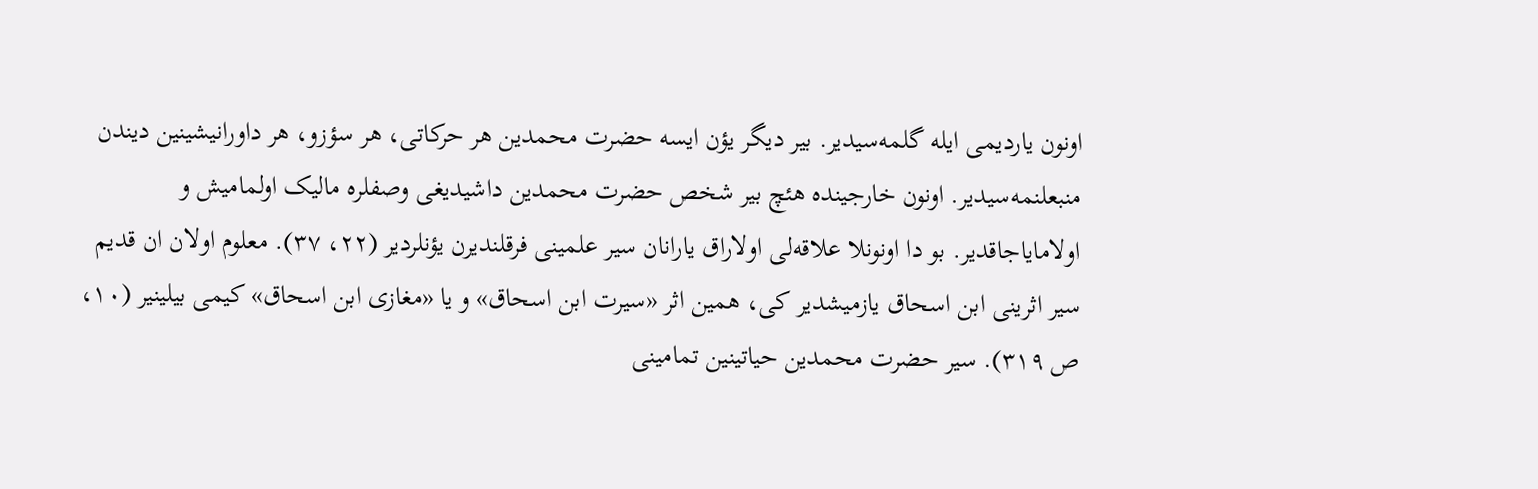اونون یاردیمی ایله گلمه‌سیدیر. بیر دیگر یؤن ایسه حضرت محمدین هر حرکاتی، هر سؤزو، هر داورانیشینین دیندن منبعلنمه‌سیدیر. اونون خارجینده هئچ بیر شخص حضرت محمدین داشیدیغی وصفلره مالیک اولمامیش و اولامایاجاقدیر. بو دا اونونلا علاقه‌لی اولاراق یارانان سیر علمینی فرقلندیرن یؤنلردیر (۲۲، ۳۷). معلوم اولان ان قدیم سیر اثرینی ابن اسحاق یازمیشدیر کی، همین اثر «سیرت ابن اسحاق» و یا «مغازی ابن اسحاق» کیمی بیلینیر (۱۰، ص ۳۱۹). سیر حضرت محمدین حیاتینین تمامینی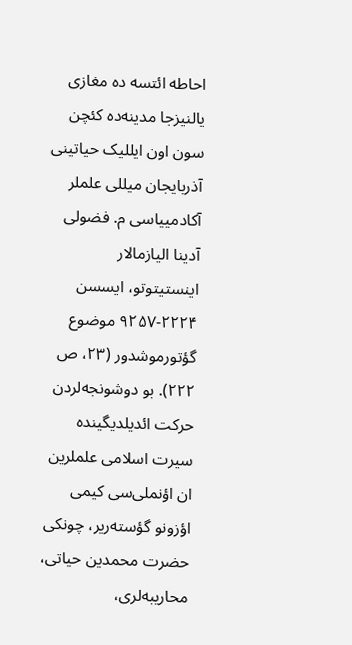احاطه ائتسه ده مغازی یالنیزجا مدینه‌ده کئچن سون اون ایللیک حیاتینی آذربایجان میللی علملر آکاد‌مییاسی م. فضولی آدینا الیازمالار اینستیتوتو، ایسسن ۲۲۲۴-۹۲۵۷ موضوع گؤتورموشدور (۲۳، ص ۲۲۲). بو دوشونجه‌لردن حرکت ائدیلدیگینده سیرت اسلامی علملرین ان اؤنملی‌سی کیمی اؤزونو گؤسته‌ریر، چونکی حضرت محمدین حیاتی، محاریبه‌لری،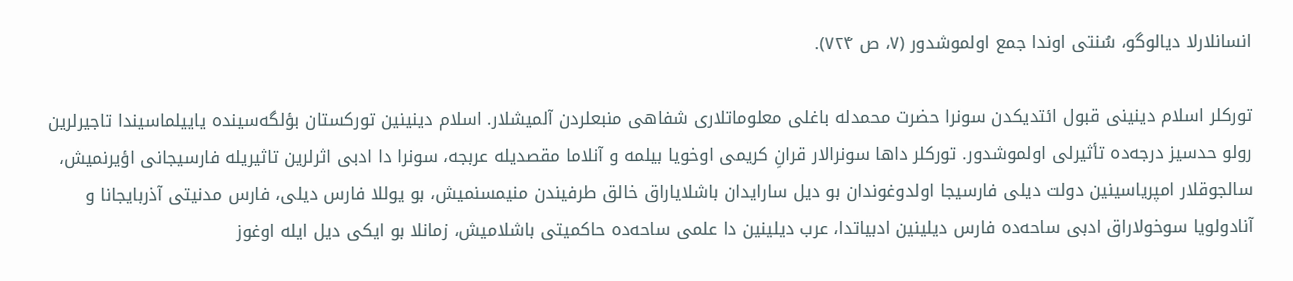انسانلارلا دیالوگو، سُنتی اوندا جمع اولموشدور (۷، ص ۷۲۴).

تورکلر اسلام دینینی قبول ائتدیکدن سونرا حضرت محمدله باغلی معلوماتلاری شفاهی منبعلردن آلمیشلار. اسلام دینینین تورکستان بؤلگه‌سینده یاییلماسیندا تاجیرلرین رولو حدسیز درجه‌ده تأثیرلی اولموشدور. تورکلر داها سونرالار قرانِ کریمی اوخویا بیلمه و آنلاما مقصدیله عربجه، سونرا دا ادبی اثرلرین تاثیریله فارسیجانی اؤیرنمیش، سالجوقلار امپریاسینین دولت دیلی فارسیجا اولدوغوندان بو دیل سارایدان باشلایاراق خالق طرفیندن منیمسنمیش، بو یوللا فارس دیلی، فارس مدنیتی آذربایجانا و آنادولویا سوخولاراق ادبی ساحه‌ده فارس دیلینین ادبیاتدا، عرب دیلینین دا علمی ساحه‌ده حاکمیتی باشلامیش، زمانلا بو ایکی دیل ایله اوغوز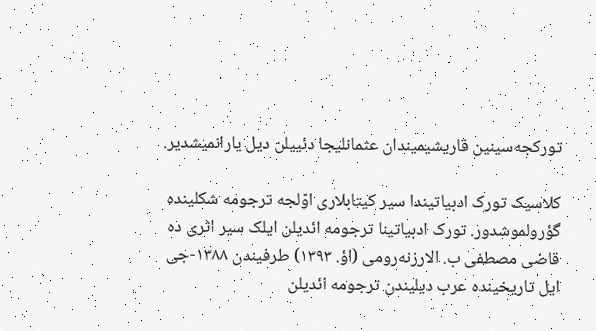تورکجه‌سینین قاریشیمیندان عثمانلیجا دئییلن دیل یارانمیشدیر.

کلاسیک تورک ادبیاتیندا سیر کیتابلاری اوّلجه ترجومه شکلینده گؤرولموشدور. تورک ادبیاتینا ترجومه ائدیلن ایلک سیر اثری ده قاضی مصطفی ب. الارزنه‌رومی (اؤ. ۱۳۹۳) طرفیندن ۱۳۸۸-جی ایل تاریخینده عرب دیلیندن ترجومه ائدیلن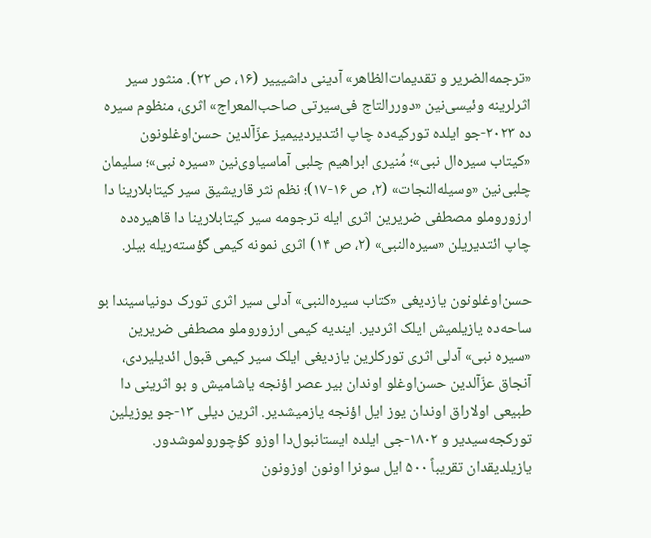«ترجمه‌الضریر و تقدیمات‌الظاهر» آدینی داشیییر (۱۶، ص ۲۲). منثور سیر اثرلرینه وئیسی‌نین «دورر‌التاج فی‌سیرتی صاحب‌المعراج» اثری، منظوم سیره ده ۲۰۲۳-جو ایلده تورکیه‌ده چاپ ائتدیردییمیز عزّآلدین حسن‌اوغلونون «کیتاب سیره‌ال نبی»؛ مُنیری ابراهیم چلبی آماسیاوی‌نین «سیره نبی»؛ سلیمان چلبی‌نین «وسیله‌النجات» (۲، ص ۱۶-۱۷)؛ نظم نثر قاریشیق سیر کیتابلارینا دا ارزوروملو مصطفی ضریرین اثری ایله ترجومه سیر کیتابلارینا دا قاهیره‌ده چاپ ائتدیریلن «سیره‌النبی» (۲، ص ۱۴) اثری نمونه کیمی گؤسته‌ریله بیلر.

حسن‌اوغلونون یازدیغی «کتاب سیره‌النبی» آدلی سیر اثری تورک دونیاسیندا بو ساحه‌ده یازیلمیش ایلک اثردیر. ایندیه کیمی ارزوروملو مصطفی ضریرین «سیره نبی» آدلی اثری تورکلرین یازدیغی ایلک سیر کیمی قبول ائدیلیردی، آنجاق عزّآلدین حسن‌اوغلو اوندان بیر عصر اؤنجه یاشامیش و بو اثرینی دا طبیعی اولاراق اوندان یوز ایل اؤنجه یازمیشدیر. اثرین دیلی ۱۳-جو یوزیلین تورکجه‌سیدیر و ۱۸۰۲-جی ایلده ایستانبول‌دا اوزو کؤچورولموشدور. یازیلدیقدان تقریباً ۵۰۰ ایل سونرا اونون اوزونون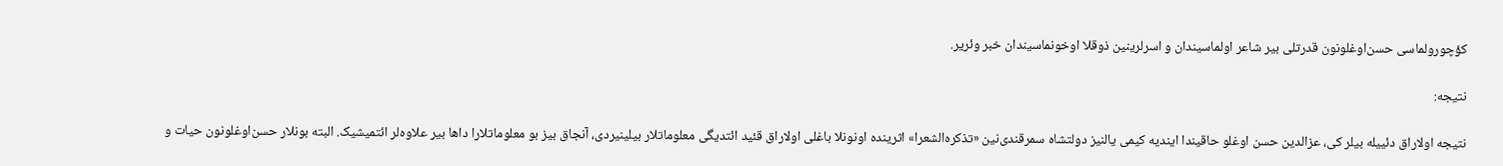کؤچورولماسی حسن‌اوغلونون قدرتلی بیر شاعر اولماسیندان و اسرلرینین ذوقلا اوخونماسیندان خبر وئریر.

نتیجه:

نتیجه اولاراق دئییله بیلر کی، عزالدین حسن اوغلو حاقیندا ایندیه کیمی یالنیز دولتشاه سمرقندی‌نین «تذکره‌الشعرا» اثرینده اونونلا باغلی اولاراق قئید ائتدیگی معلوماتلار بیلینیردی، آنجاق بیز بو معلوماتلارا داها بیر علاوه‌لر ائتمیشیک. البته بونلار حسن‌اوغلونون حیات و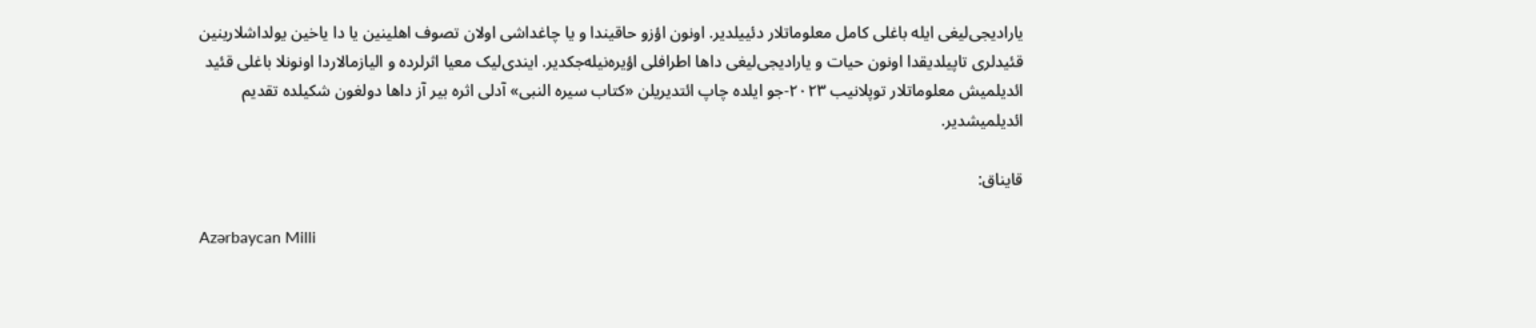یارادیجی‌لیغی ایله باغلی کامل معلوماتلار دئییلدیر. اونون اؤزو حاقیندا و یا چاغداشی اولان تصوف اهلینین یا دا یاخین یولداشلارینین قئیدلری تاپیلدیقدا اونون حیات و یارادیجی‌لیغی داها اطرافلی اؤیره‌نیله‌جکدیر. ایندی‌لیک معیا اثرلرده و الیازمالاردا اونونلا باغلی قئید ائدیلمیش معلوماتلار توپلانیب ۲۰۲۳-جو ایلده چاپ ائتدیریلن «کتاب سیره النبی» آدلی اثره بیر آز داها دولغون شکیلده تقدیم ائدیلمیشدیر.

قایناق:

Azərbaycan Milli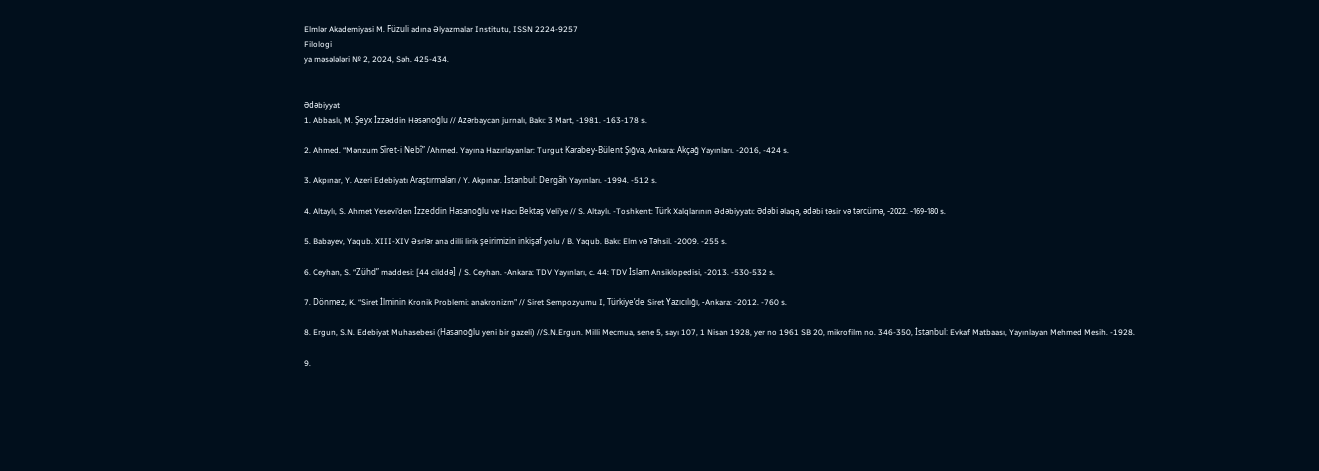Elmlər Akademiyasi M. Füzuli adına Əlyazmalar Institutu, ISSN 2224-9257
Filologi
ya məsələləri № 2, 2024, Səh. 425-434.


Әdәbiyyat
1. Abbaslı, M. Şeyx İzzәddin Hәsәnoğlu // Azәrbaycan jurnalı, Bakı: 3 Mart, -1981. -163-178 s.

2. Ahmed. “Mǝnzum Sîret-i Nebî” /Ahmed. Yayına Hazırlayanlar: Turgut Karabey-Bülent Şığva, Ankara: Akçağ Yayınları. -2016, -424 s.

3. Akpınar, Y. Azeri Edebiyatı Araştırmaları / Y. Akpınar. İstanbul: Dergâh Yayınları. -1994. -512 s.

4. Altaylı, S. Ahmet Yesevi’den İzzeddin Hasanoğlu ve Hacı Bektaş Veli’ye // S. Altaylı. -Toshkent: Türk Xalqlarının Ədәbiyyatı: Ədәbi әlaqә, әdәbi tәsir vә tәrcümә, -2022. -169-180 s.

5. Babayev, Yaqub. XIII-XIV Əsrlәr ana dilli lirik şeirimizin inkişaf yolu / B. Yaqub. Bakı: Elm vә Tәhsil. -2009. -255 s.

6. Ceyhan, S. “Zühd” maddesi: [44 cilddә] / S. Ceyhan. -Ankara: TDV Yayınları, c. 44: TDV İslam Ansiklopedisi, -2013. -530-532 s.

7. Dönmez, K. “Siret İlminin Kronik Problemi: anakronizm” // Siret Sempozyumu I, Türkiye’de Siret Yazıcılığı, -Ankara: -2012. -760 s.

8. Ergun, S.N. Edebiyat Muhasebesi (Hasanoğlu yeni bir gazeli) //S.N.Ergun. Milli Mecmua, sene 5, sayı 107, 1 Nisan 1928, yer no 1961 SB 20, mikrofilm no. 346-350, İstanbul: Evkaf Matbaası, Yayınlayan Mehmed Mesih. -1928.

9.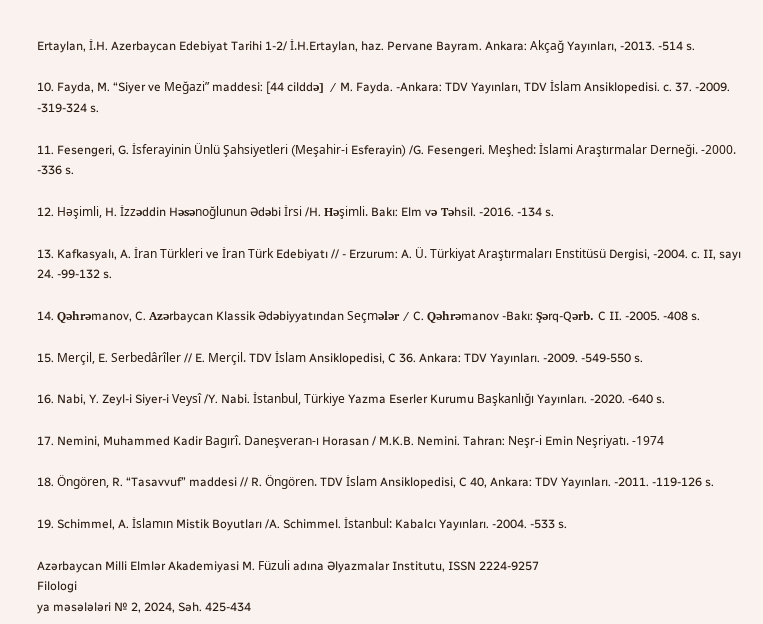Ertaylan, İ.H. Azerbaycan Edebiyat Tarihi 1-2/ İ.H.Ertaylan, haz. Pervane Bayram. Ankara: Akçağ Yayınları, -2013. -514 s.

10. Fayda, M. “Siyer ve Meğazi” maddesi: [44 cilddә] / M. Fayda. -Ankara: TDV Yayınları, TDV İslam Ansiklopedisi. c. 37. -2009. -319-324 s.

11. Fesengeri, G. İsferayinin Ünlü Şahsiyetleri (Meşahir-i Esferayin) /G. Fesengeri. Meşhed: İslami Araştırmalar Derneği. -2000. -336 s.

12. Hǝşimli, H. İzzәddin Hәsәnoğlunun Ədәbi İrsi /H. Hәşimli. Bakı: Elm vә Tәhsil. -2016. -134 s.

13. Kafkasyalı, A. İran Türkleri ve İran Türk Edebiyatı // - Erzurum: A. Ü. Türkiyat Araştırmaları Enstitüsü Dergisi, -2004. c. II, sayı 24. -99-132 s.

14. Qәhrәmanov, C. Azәrbaycan Klassik Ədәbiyyatından Seçmәlәr / C. Qәhrәmanov -Bakı: Şәrq-Qәrb. C II. -2005. -408 s.

15. Merçil, E. Serbedârîler // E. Merçil. TDV İslam Ansiklopedisi, C 36. Ankara: TDV Yayınları. -2009. -549-550 s.

16. Nabi, Y. Zeyl-i Siyer-i Veysî /Y. Nabi. İstanbul, Türkiye Yazma Eserler Kurumu Başkanlığı Yayınları. -2020. -640 s.

17. Nemini, Muhammed Kadir Bagırî. Daneşveran-ı Horasan / M.K.B. Nemini. Tahran: Neşr-i Emin Neşriyatı. -1974

18. Öngören, R. “Tasavvuf” maddesi // R. Öngören. TDV İslam Ansiklopedisi, C 40, Ankara: TDV Yayınları. -2011. -119-126 s.

19. Schimmel, A. İslamın Mistik Boyutları /A. Schimmel. İstanbul: Kabalcı Yayınları. -2004. -533 s.

Azərbaycan Milli Elmlər Akademiyasi M. Füzuli adına Əlyazmalar Institutu, ISSN 2224-9257
Filologi
ya məsələləri № 2, 2024, Səh. 425-434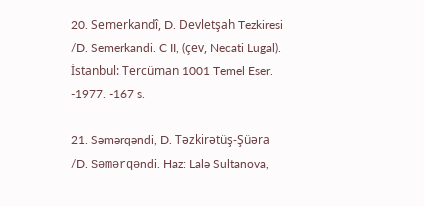20. Semerkandî, D. Devletşah Tezkiresi /D. Semerkandi. C II, (çev, Necati Lugal). İstanbul: Tercüman 1001 Temel Eser. -1977. -167 s.

21. Sǝmǝrqǝndi, D. Tǝzkirǝtüş-Şüǝra /D. Sәmәrqәndi. Haz: Lalǝ Sultanova,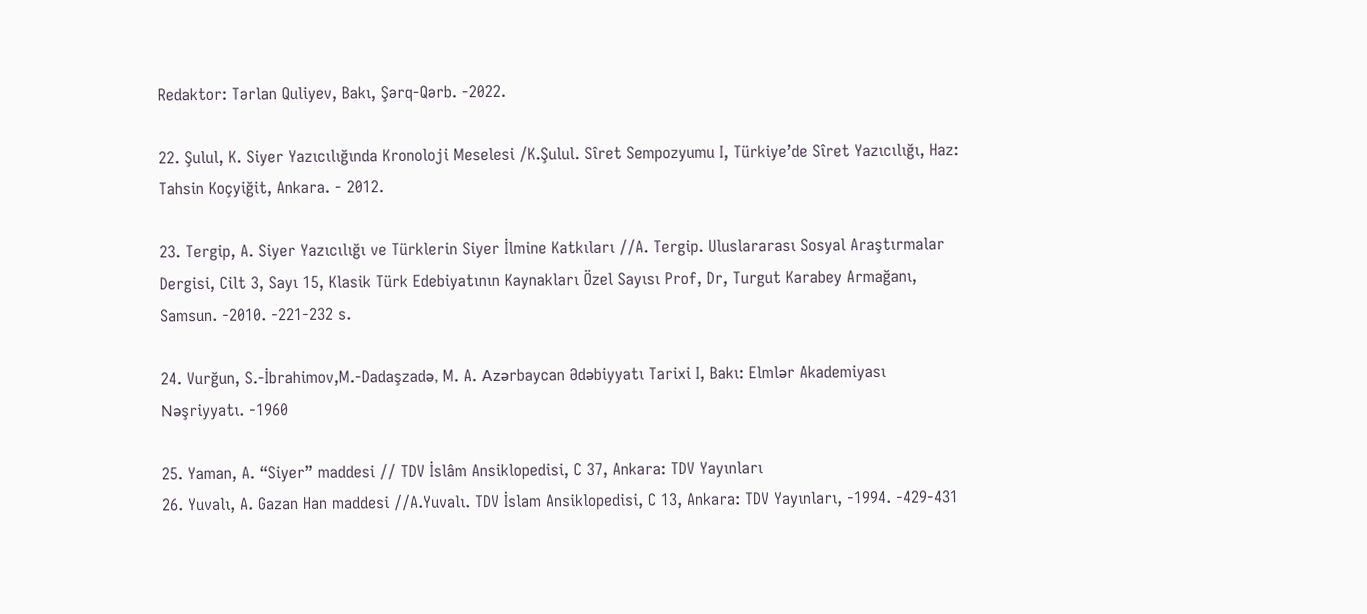Redaktor: Tǝrlan Quliyev, Bakı, Şǝrq-Qǝrb. -2022.

22. Şulul, K. Siyer Yazıcılığında Kronoloji Meselesi /K.Şulul. Sîret Sempozyumu I, Türkiye’de Sîret Yazıcılığı, Haz: Tahsin Koçyiğit, Ankara. - 2012.

23. Tergip, A. Siyer Yazıcılığı ve Türklerin Siyer İlmine Katkıları //A. Tergip. Uluslararası Sosyal Araştırmalar Dergisi, Cilt 3, Sayı 15, Klasik Türk Edebiyatının Kaynakları Özel Sayısı Prof, Dr, Turgut Karabey Armağanı, Samsun. -2010. -221-232 s.

24. Vurğun, S.-İbrahimov,M.-Dadaşzadә, M. A. Azәrbaycan Ədәbiyyatı Tarixi I, Bakı: Elmlәr Akademiyası Nәşriyyatı. -1960

25. Yaman, A. “Siyer” maddesi // TDV İslâm Ansiklopedisi, C 37, Ankara: TDV Yayınları
26. Yuvalı, A. Gazan Han maddesi //A.Yuvalı. TDV İslam Ansiklopedisi, C 13, Ankara: TDV Yayınları, -1994. -429-431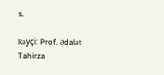s.

Rәyçi: Prof. Әdalәt Tahirza